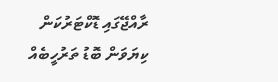ރާއްޖޭގައި ޑޮކްޓަރުކަން ކިޔަވަން ބޮޑު ތަރުހީބެއް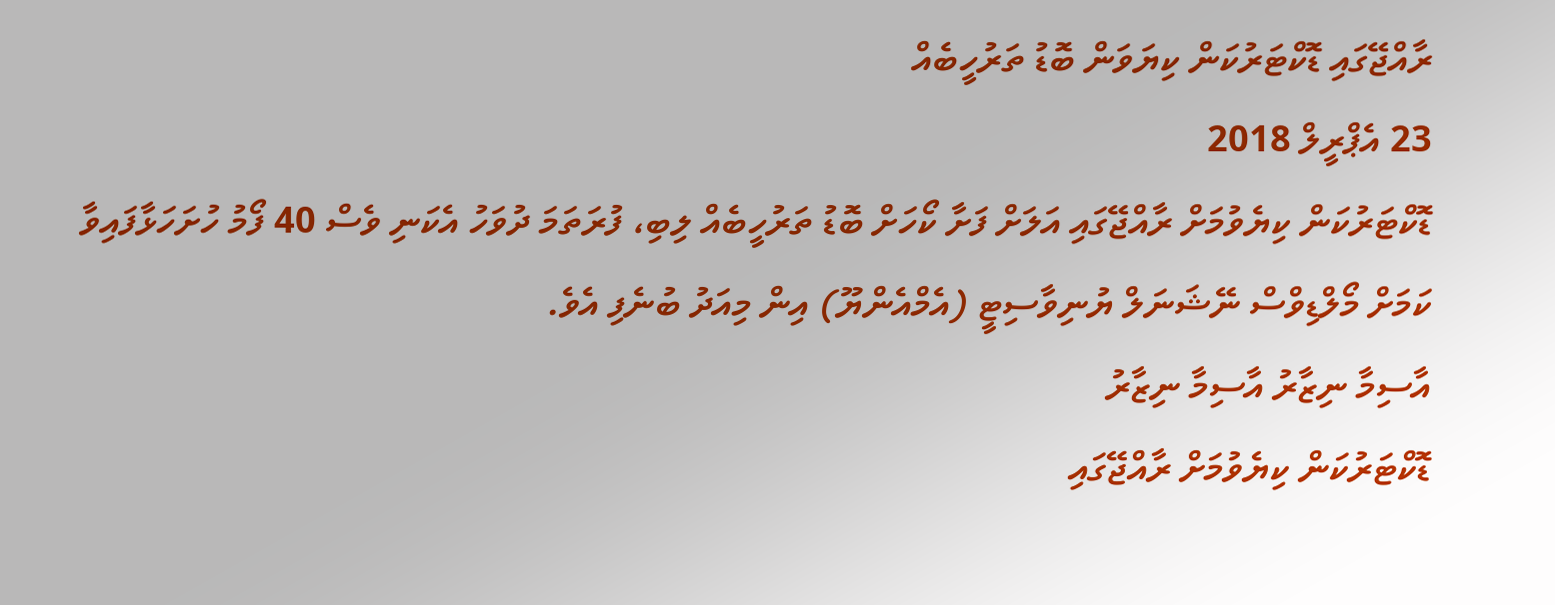ރާއްޖޭގައި ޑޮކްޓަރުކަން ކިޔަވަން ބޮޑު ތަރުހީބެއް
23 އެޕްރީލް 2018
ޑޮކްޓަރުކަން ކިޔެވުމަށް ރާއްޖޭގައި އަލަށް ފަށާ ކޯހަށް ބޮޑު ތަރުހީބެއް ލިބި، ފުރަތަމަ ދުވަހު އެކަނި ވެސް 40 ފޯމު ހުށަހަޅާފައިވާ ކަމަށް މޯލްޑިވްސް ނޭޝަނަލް ޔުނިވާސިޓީ (އެމްއެންޔޫ) އިން މިއަދު ބުނެފި އެވެ.
އާސިމާ ނިޒާރު އާސިމާ ނިޒާރު
ޑޮކްޓަރުކަން ކިޔެވުމަށް ރާއްޖޭގައި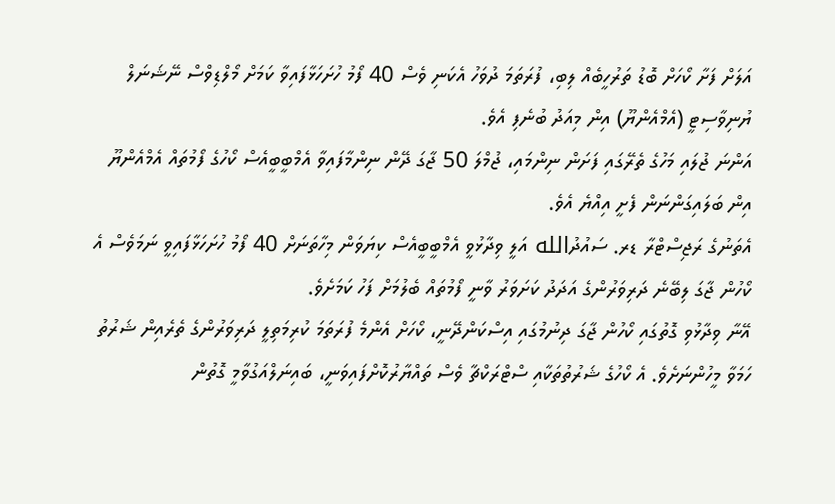އަލަށް ފަށާ ކޯހަށް ބޮޑު ތަރުހީބެއް ލިބި، ފުރަތަމަ ދުވަހު އެކަނި ވެސް 40 ފޯމު ހުށަހަޅާފައިވާ ކަމަށް މޯލްޑިވްސް ނޭޝަނަލް ޔުނިވާސިޓީ (އެމްއެންޔޫ) އިން މިއަދު ބުނެފި އެވެ.
އަންނަ ޖުލައި މަހުގެ ތެރޭގައި ފަށަން ނިންމައި، ޖުމްލަ 50 ޖާގަ ދޭން ނިންމާފައިވާ އެމްބީބީއެސް ކޯހުގެ ފޯމުތައް އެމްއެންޔޫ އިން ބަލައިގަންނަން ފެށީ އިއްޔެ އެވެ.
އެތަނުގެ ރަޖިސްޓްރާ ޑރ. ސައުދުالله އަލީ ވިދާޅުވީ އެމްބީބީއެސް ކިޔަވަން މިހާތަނަށް 40 ފޯމު ހުށަހަޅާފައިވީ ނަމަވެސް އެ ކޯހުން ޖާގަ ލިބޭނެ ދަރިވަރުންގެ އަދަދު ކަށަވަރު ވާނީ ފޯމުތައް ބެލުމަށް ފަހު ކަމަށެވެ.
އޭނާ ވިދާޅުވި ގޮތުގައި ކޯހުން ޖާގަ ދިނުމުގައި އިސްކަންދޭނީ، ކޯހަށް އެންމެ ފުރަތަމަ ކުރިމަތިލީ ދަރިވަރުންގެ ތެރެއިން ޝަރުތު ހަމަވާ މީހުންނަށެވެ. އެ ކޯހުގެ ޝަރުތުތަކާއި ސްޓްރަކްޗާ ވެސް ތައްޔާރުކޮށްފައިވަނީ، ބައިނަލްއަގުވާމީ ގޮތުން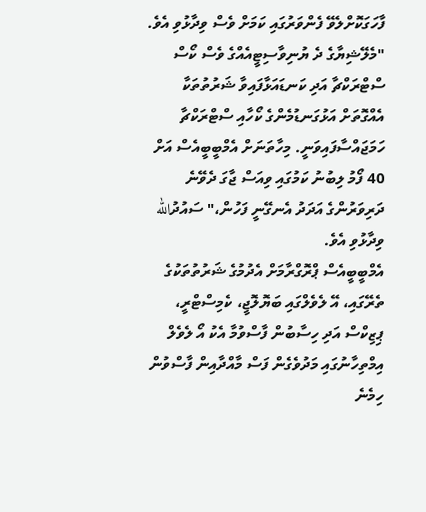ފާހަގަކޮށްލެވޭ ފެންވަރުގައި ކަމަށް ވެސް ވިދާޅުވި އެވެ.
"މެލޭޝިޔާގެ ދެ ޔުނިވާސިޓީއެއްގެ ވެސް ކޯސް ސްޓްރަކްޗާ އަދި ކަނޑައަޅާފައިވާ ޝަރުތުތަކާ އެއްގޮތަށް އަޅުގަނޑުމެންގެ ކޯހާއި ސްޓްރަކްޗާ ހަމަޖައްސާފައިވަނީ. މިހާތަނަށް އެމްބީބީއެސް އަށް 40 ފޯމު ލިބުނު ކަމުގައި ވިއަސް ޖާގަ ދެވޭނެ ދަރިވަރުންގެ އަދަދު އެނގޭނީ ފަހުން،" ސައުދުالله ވިދާޅުވި އެވެ.
އެމްބީބީއެސް ޕްރޮގްރާމަށް އެދުމުގެ ޝަރުތުތަކުގެ ތެރޭގައި، އޭ ލެވެލްގައި ބަޔޮލޮޖީ، ކެމިސްޓްރީ، ޕިޒިކްސް އަދި ހިސާބުން ފާސްވުމާ އެކު އޯ ލެވެލް އިމްތިހާނުގައި މަދުވެގެން ފަސް މާއްދާއިން ފާސްވުން ހިމެނެ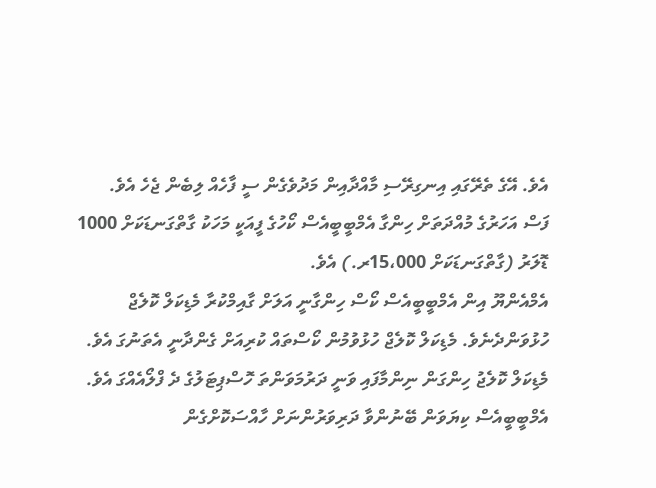އެވެ. އޭގެ ތެރޭގައި އިނގިރޭސި މާއްދާއިން މަދުވެގެން ސީ ފާހެއް ލިބެން ޖެހެ އެވެ.
ފަސް އަހަރުގެ މުއްދަތަށް ހިންގާ އެމްބީބީއެސް ކޯހުގެ ފީއަކީ މަހަކު ގާތްގަނޑަކަށް 1000 ޑޮލަރު (ގާތްގަނޑަކަށް 15،000ރ.) އެވެ.
އެމްއެންޔޫ އިން އެމްބީބީއެސް ކޯސް ހިންގާނީ އަލަށް ގާއިމްކުރާ މެޑިކަލް ކޮލެޖް ހުޅުވަންދެނެވެ. މެޑިކަލް ކޮލެޖް ހުޅުވުމުން ކޯސްތައް ކުރިއަށް ގެންދާނީ އެތަނުގަ އެވެ. މެޑިކަލް ކޮލެޖު ހިންގަން ނިންމާފައި ވަނީ ދަރުމަވަންތަ ހޮސްޕިޓަލުގެ ދެ ފްލޯއެއްގަ އެވެ.
އެމްބީބީއެސް ކިޔަވަން ބޭނުންވާ ދަރިވަރުންނަށް ހާއްސަކޮށްގެން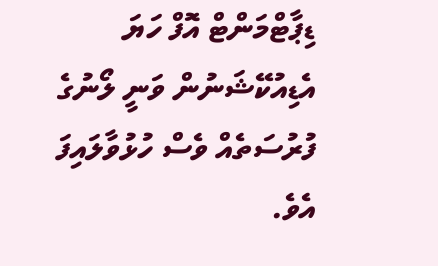ޑިޕާޓްމަންޓް އޮފް ހަޔަ އެޑިއުކޭޝަނުން ވަނީ ލޯނުގެ ފުރުސަތެއް ވެސް ހުޅުވާލައިފަ އެވެ.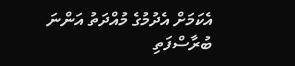އެކަމަށް އެދުމުގެ މުއްދަތު އަންނަ ބުރާސްފަތި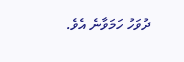ދުވަހު ހަމަވާނެ އެވެ.